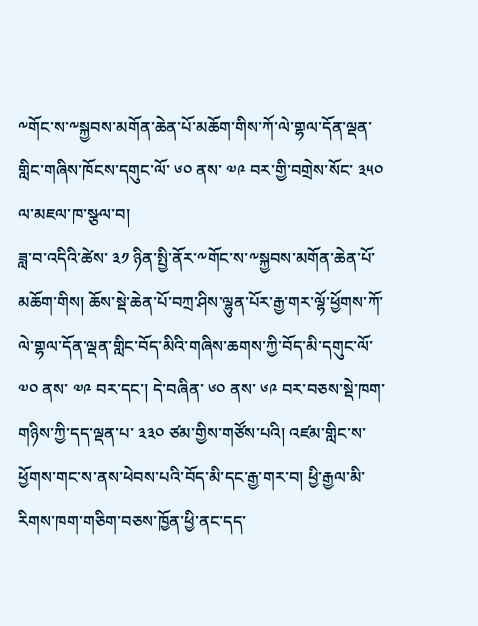༸གོང་ས་༸སྐྱབས་མགོན་ཆེན་པོ་མཆོག་གིས་ཀོ་ལེ་གྷལ་དོན་ལྡན་གླིང་གཞིས་ཁོངས་དགུང་ལོ་ ༦༠ ནས་ ༧༩ བར་གྱི་བགྲེས་སོང་ ༣༥༠ ལ་མཇལ་ཁ་སྩལ་བ།
ཟླ་བ་འདིའི་ཚེས་ ༣༡ ཉིན་སྤྱི་ནོར་༸གོང་ས་༸སྐྱབས་མགོན་ཆེན་པོ་མཆོག་གིས། ཆོས་སྡེ་ཆེན་པོ་བཀྲ་ཤིས་ལྷུན་པོར་རྒྱ་གར་ལྷོ་ཕྱོགས་ཀོ་ལེ་གྷལ་དོན་ལྡན་གླིང་བོད་མིའི་གཞིས་ཆགས་ཀྱི་བོད་མི་དགུང་ལོ་ ༧༠ ནས་ ༧༩ བར་དང་། དེ་བཞིན་ ༦༠ ནས་ ༦༩ བར་བཅས་སྡེ་ཁག་གཉིས་ཀྱི་དད་ལྡན་པ་ ༣༣༠ ཙམ་གྱིས་གཙོས་པའི། འཛམ་གླིང་ས་ཕྱོགས་གང་ས་ནས་ཕེབས་པའི་བོད་མི་དང་རྒྱ་གར་བ། ཕྱི་རྒྱལ་མི་རིགས་ཁག་གཅིག་བཅས་ཁྱོན་ཕྱི་ནང་དད་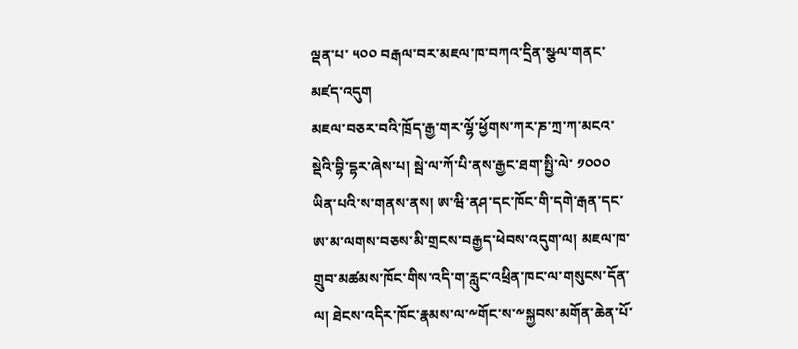ལྡན་པ་ ༥༠༠ བརྒལ་བར་མཇལ་ཁ་བཀའ་དྲིན་སྩལ་གནང་མཛད་འདུག
མཇལ་བཅར་བའི་ཁྲོད་རྒྱ་གར་ལྷོ་ཕྱོགས་ཀར་ཎ་ཀྲ་ཀ་མངའ་སྡེའི་བྷི་དྷར་ཞེས་པ། སྦེ་ལ་ཀོ་པི་ནས་རྒྱང་ཐག་སྤྱི་ལེ་ ༡༠༠༠ ཡིན་པའི་ས་གནས་ནས། ཨ་ཝི་ནཤ་དང་ཁོང་གི་དགེ་རྒན་དང་ཨ་མ་ལགས་བཅས་མི་གྲངས་བརྒྱད་ཕེབས་འདུག་ལ། མཇལ་ཁ་གྲུབ་མཚམས་ཁོང་གིས་འདི་ག་རླུང་འཕྲིན་ཁང་ལ་གསུངས་དོན་ལ། ཐེངས་འདིར་ཁོང་རྣམས་ལ་༸གོང་ས་༸སྐྱབས་མགོན་ཆེན་པོ་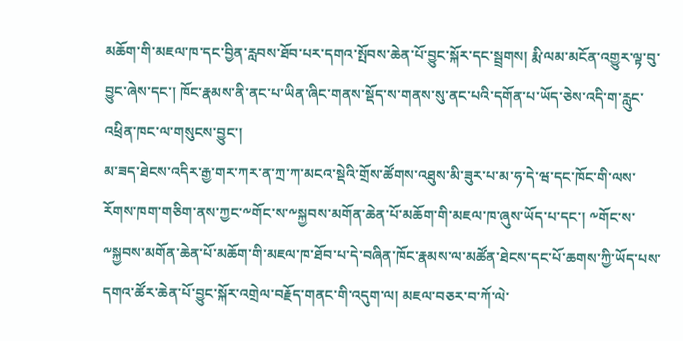མཆོག་གི་མཇལ་ཁ་དང་བྱིན་རླབས་ཐོབ་པར་དགའ་སྤོབས་ཆེན་པོ་བྱུང་སྐོར་དང་སྦྲགས། རྨི་ལམ་མངོན་འགྱུར་ལྟ་བུ་བྱུང་ཞེས་དང་། ཁོང་རྣམས་ནི་ནང་པ་ཡིན་ཞིང་གནས་སྡོད་ས་གནས་སུ་ནང་པའི་དགོན་པ་ཡོད་ཅེས་འདི་ག་རླུང་འཕྲིན་ཁང་ལ་གསུངས་བྱུང་།
མ་ཟད་ཐེངས་འདིར་རྒྱ་གར་ཀར་ན་ཀྲ་ཀ་མངའ་སྡེའི་གྲོས་ཚོགས་འཐུས་མི་ཟུར་པ་མ་ཧ་དེ་ཝ་དང་ཁོང་གི་ལས་རོགས་ཁག་གཅིག་ནས་ཀྱང་༸གོང་ས་༸སྐྱབས་མགོན་ཆེན་པོ་མཆོག་གི་མཇལ་ཁ་ཞུས་ཡོད་པ་དང་། ༸གོང་ས་༸སྐྱབས་མགོན་ཆེན་པོ་མཆོག་གི་མཇལ་ཁ་ཐོབ་པ་དེ་བཞིན་ཁོང་རྣམས་ལ་མཚོན་ཐེངས་དང་པོ་ཆགས་ཀྱི་ཡོད་པས་དགའ་ཚོར་ཆེན་པོ་བྱུང་སྐོར་འགྲེལ་བརྗོད་གནང་གི་འདུག་ལ། མཇལ་བཅར་བ་ཀོ་ལེ་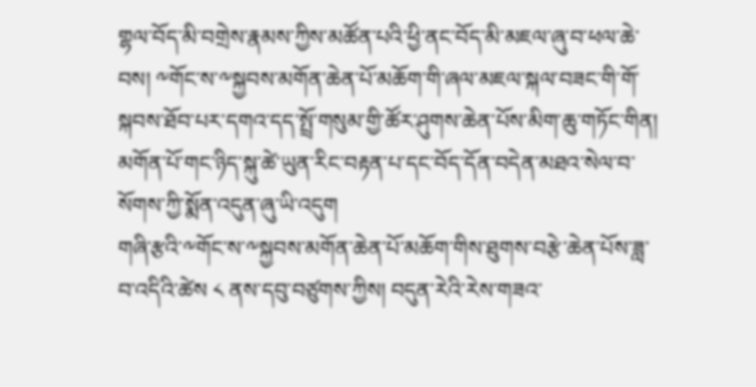གྷལ་བོད་མི་བགྲེས་རྣམས་ཀྱིས་མཚོན་པའི་ཕྱི་ནང་བོད་མི་མཇལ་ཞུ་བ་ཕལ་ཆེ་བས། ༸གོང་ས་༸སྐྱབས་མགོན་ཆེན་པོ་མཆོག་གི་ཞལ་མཇལ་སྐལ་བཟང་གི་གོ་སྐབས་ཐོབ་པར་དགའ་དད་སྤྲོ་གསུམ་གྱི་ཚོར་ཤུགས་ཆེན་པོས་མིག་ཆུ་གཏོང་གིན། མགོན་པོ་གང་ཉིད་སྐུ་ཚེ་ཡུན་རིང་བརྟན་པ་དང་བོད་དོན་བདེན་མཐའ་སེལ་བ་སོགས་ཀྱི་སྨོན་འདུན་ཞུ་ཡི་འདུག
གཞི་རྩའི་༸གོང་ས་༸སྐྱབས་མགོན་ཆེན་པོ་མཆོག་གིས་ཐུགས་བརྩེ་ཆེན་པོས་ཟླ་བ་འདིའི་ཚེས ༨ ནས་དབུ་བཙུགས་ཀྱིས། བདུན་རེའི་རེས་གཟའ་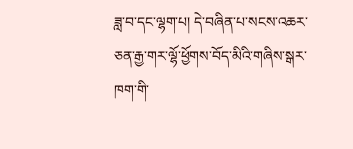ཟླ་བ་དང་ལྷག་པ། དེ་བཞིན་པ་སངས་འཆར་ཅན་རྒྱ་གར་ལྷོ་ཕྱོགས་བོད་མིའི་གཞིས་སྒར་ཁག་གི་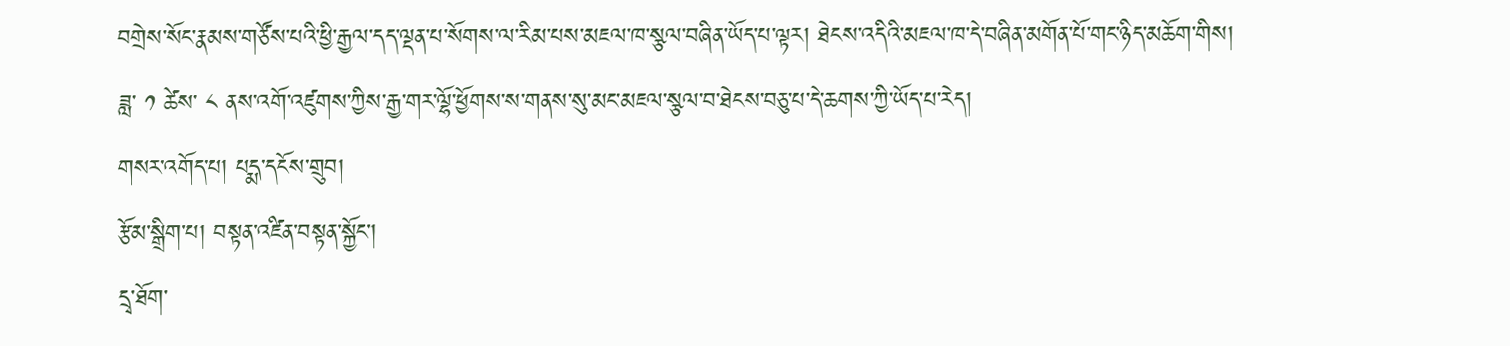བགྲེས་སོང་རྣམས་གཙོས་པའི་ཕྱི་རྒྱལ་དད་ལྡན་པ་སོགས་ལ་རིམ་པས་མཇལ་ཁ་སྩལ་བཞིན་ཡོད་པ་ལྟར། ཐེངས་འདིའི་མཇལ་ཁ་དེ་བཞིན་མགོན་པོ་གང་ཉིད་མཆོག་གིས། ཟླ་ ༡ ཚེས་ ༨ ནས་འགོ་འཛུགས་ཀྱིས་རྒྱ་གར་ལྷོ་ཕྱོགས་ས་གནས་སུ་མང་མཇལ་སྩལ་བ་ཐེངས་བཅུ་པ་དེ་ཆགས་ཀྱི་ཡོད་པ་རེད།
གསར་འགོད་པ། པདྨ་དངོས་གྲུབ།
རྩོམ་སྒྲིག་པ། བསྟན་འཛིན་བསྟན་སྐྱོང་།
དྲྭ་ཐོག་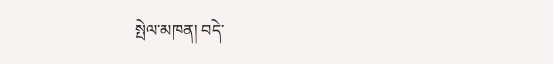སྤེལ་མཁན། བདེ་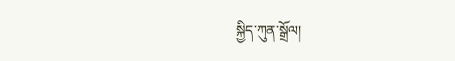སྐྱིད་ཀུན་སྒྲོལ།